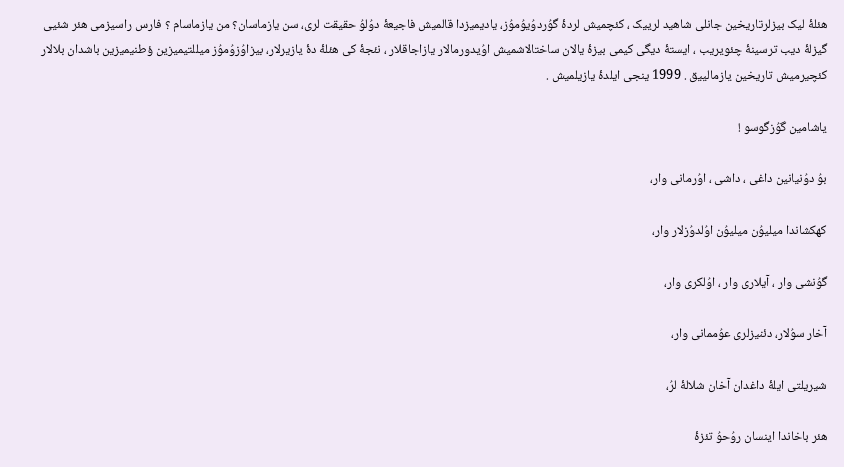هئلۀ لیک بیزلرتاریخین جانلی شاهید لرییک ، کئچمیش لردۀ گوُردوُیوُموُز، یادیمیزدا قالمیش فاجیعۀ دوُلوُ حقیقت لری، سن یازماسان؟ من یازماسام ؟ فارس راسیزمی هئر شئیی گیزلۀ دیب ترسینۀ چئویریب ، ایستۀ دیگی کیمی بیزۀ یالان ساختالاشمیش اوُیدورمالار یازاجاقلار ، نئجۀ کی هئلۀ دۀ یازیرلار، بیزاوُزوُموُز میللتیمیزین ؤطنیمیزین باشدان بلالار کئچیرمیش تاریخین یازمالییق . 1999 ینجی ایلدۀ یازیلمیش .

یاشامین گوُزگوسو !

بوُ دوُنیانین داغی ، داشی ، اوُرمانی وار،

کهکشاندا میلیوُن میلیوُن اوُلدوُزلار وار،

گوُنشی وار ، آیلاری وار ، اوُلکری وار،

آخار سوُلار، دئنیزلری عوُممانی وار،

شیریلتی ایلۀ داغدان آخان شلالۀ لرُ،

هئر باخاندا اینسان روُحوُ تئزۀ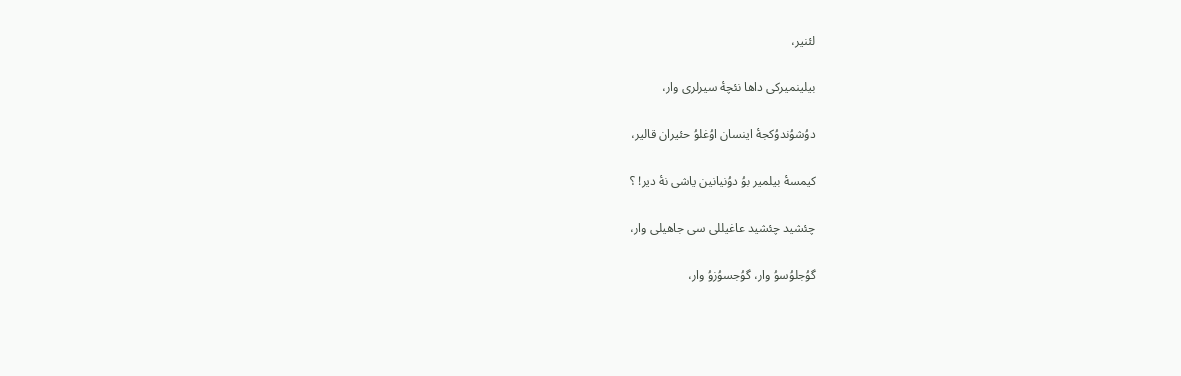لئنیر،

بیلینمیرکی داها نئچۀ سیرلری وار،

دوُشوُندوُکجۀ اینسان اوُغلوُ حئیران قالیر،

کیمسۀ بیلمیر بوُ دوُنیانین یاشی نۀ دیر! ؟

چئشید چئشید عاغیللی سی جاهیلی وار،

گوُجلوُسوُ وار، گوُجسوُزوُ وار،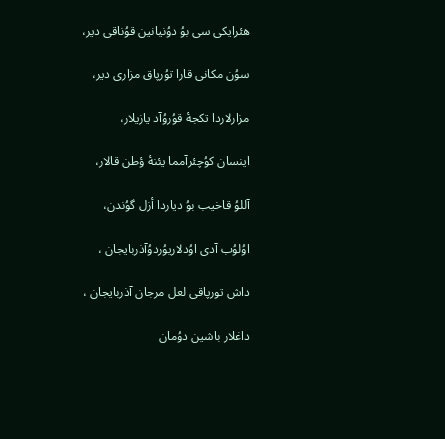هئرایکی سی بوُ دوُنیانین قوُناقی دیر،

سوُن مکانی قارا توُرپاق مزاری دیر،

مزارلاردا تکجۀ قوُروُآد یازیلار،

اینسان کوُچئرآمما یئنۀ ؤطن قالار،

آللوُ قاخیب بوُ دیاردا أزل گوُندن،

اوُلوُب آدی اوُدلاریوُردوُآذربایجان ،

داش تورپاقی لعل مرجان آذربایجان ،

داغلار باشین دوُمان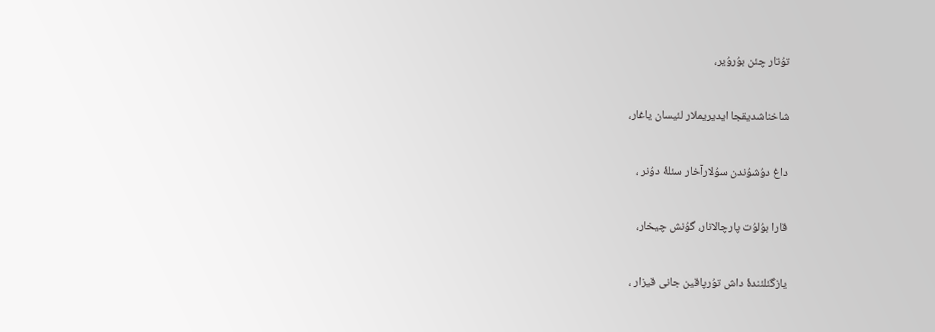توُتار چئن بوُروُیر،

شاخناشدیقجا ایدیریملار لئیسان یاغار،

داغ دوُشوُندن سوُلارآخار سئلۀ دوُنر ،

قارا بوُلوُت پارچالانار، گوُنش چیخار،

یازگئلئندۀ داش توُرپاقین جانی قیزار ،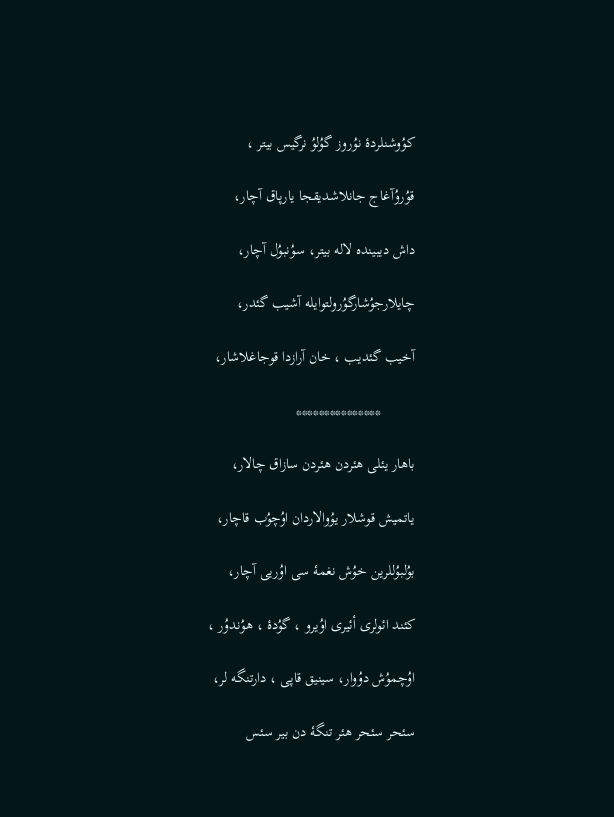کوُوشنلردۀ نوُروز گوُلوُ نرگیس بیتر ،

قوُروُآغاج جانلاشدیقجا یارپاق آچار،

داش دیبینده لاله بیتر، سوُنبوُل آچار،

چایلارجوُشارگوُرولتوایله آشیب گئدر،

آخیب گئدیب ، خان آرازدا قوجاغلاشار،

         ***************

باهار یئلی هئردن هئردن سازاق چالار،

یاتمیش قوشلار یوُوالاردان اوُچوُب قاچار،

بوُلبوُللرین خوُش نغمۀ سی اوُریی آچار،

کئند ائولری أئیری اوُیرو ، گوُدۀ ، هوُندوُر ،

اوُچموُش دوُوار، سینیق قاپی ، دارتنگه لر،

سئحر سئحر هئر تنگۀ دن بیر سئس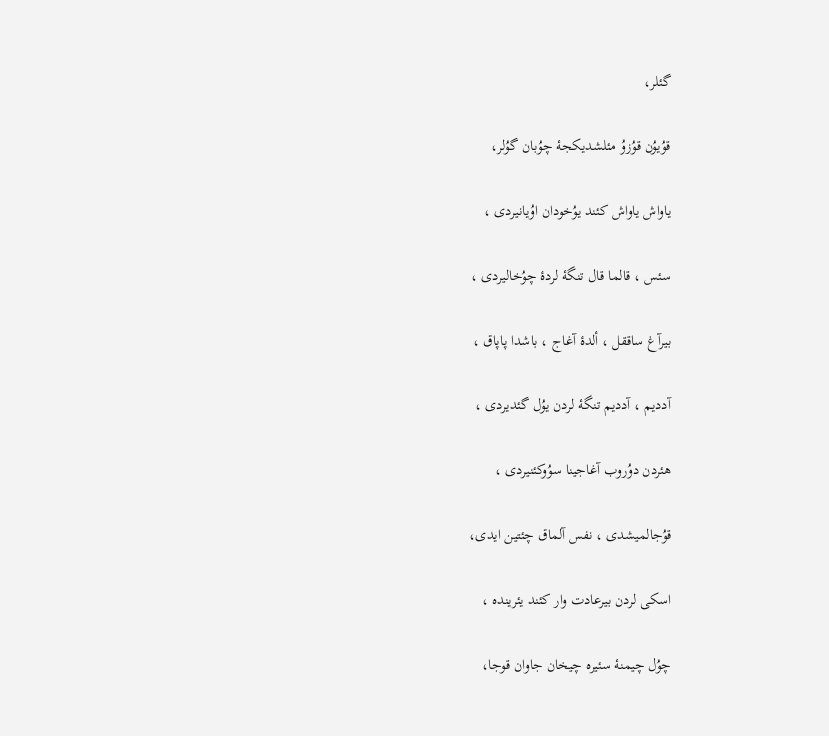گئلر،

قوُیوُن قوُزوُ مئلشدیکجۀ چوُبان گوُلر،

یاواش یاواش کئند یوُخودان اوُیانیردی ،

سئس ، قالما قال تنگۀ لردۀ چوُخالیردی ،

بیرآغ ساققل ، ألدۀ آغاج ، باشدا پاپاق ،

آددیم ، آددیم تنگۀ لردن یوُل گئدیردی ،

هئردن دوُروب آغاجینا سوُوکئنیردی ،

قوُجالمیشدی ، نفس آلماق چئتین ایدی،

اسکی لردن بیرعادت وار کئند یئرینده ،

چوُل چیمنۀ سئیره چیخان جاوان قوجا،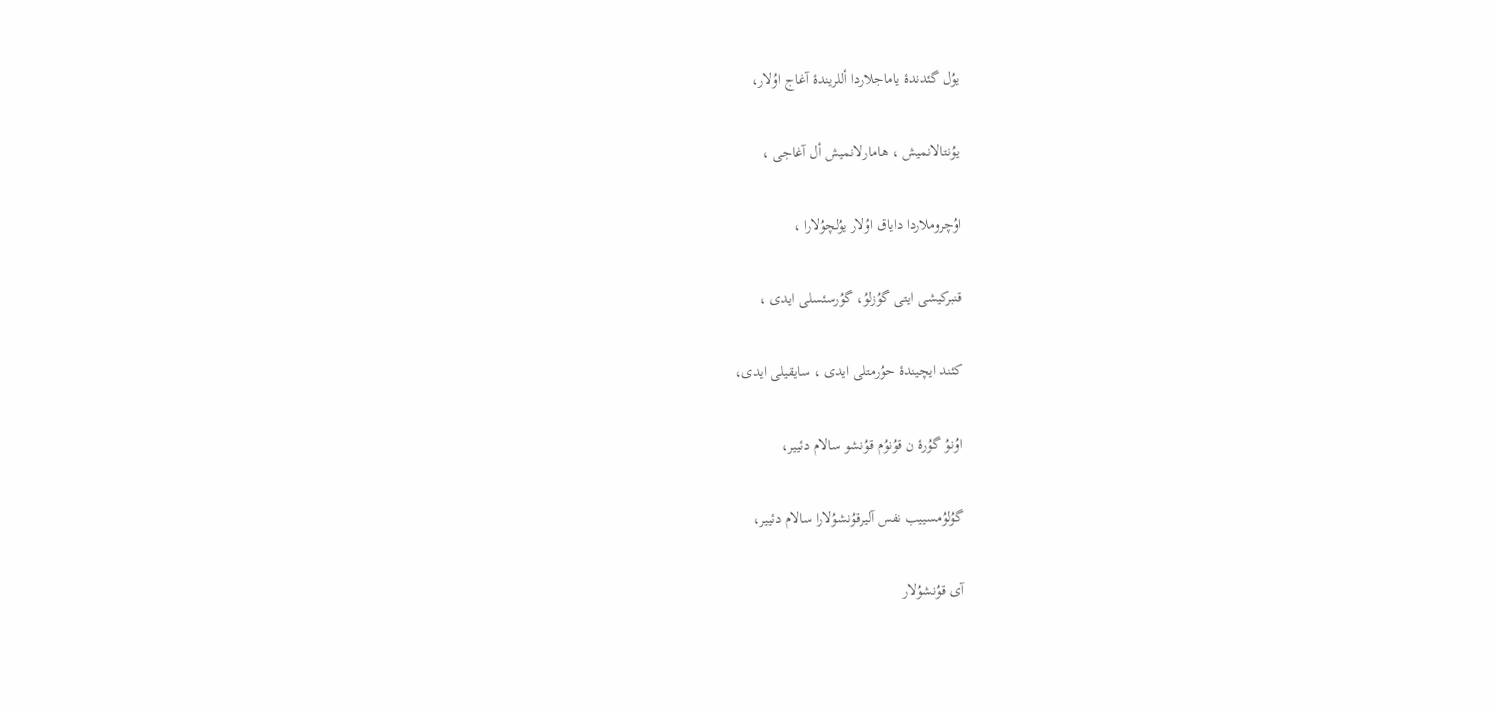یوُل گئدندۀ یاماجلاردا أللریندۀ آغاج اوُلار،

یوُنتالانمیش ، هامارلانمیش أل آغاجی ،

اوُچروملاردا دایاق اوُلار یوُلچوُلارا ،

قنبرکیشی ایتی گوُزلوُ، گوُرسئسلی ایدی ،

کئند ایچیندۀ حوُرمتلی ایدی ، سایقیلی ایدی،

اوُنوُ گوُرۀ ن قوُنوُم قوُنشو سالام دئییر،

گوُلوُمسییب نفس آلیرقوُنشوُلارا سالام دئییر،

آی قوُنشوُلار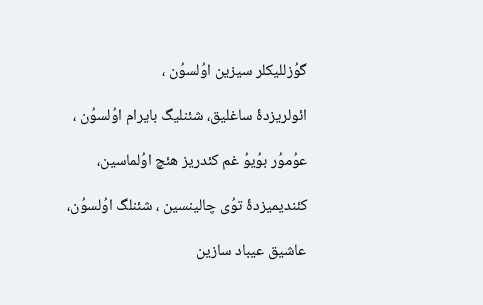گوُزللیکلر سیزین اوُلسوُن ،

ائولریزدۀ ساغلیق، شئنلیگ بایرام اوُلسوُن ،

عوُموُر بوُیوُ غم کئدریز هئچ اوُلماسین،

کئندیمیزدۀ توُی چالینسین ، شئنلگ اوُلسوُن،

عاشیق عیباد سازین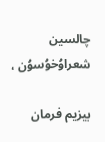چالسین شعراوُخوُسوُن ،

بیزیم فرمان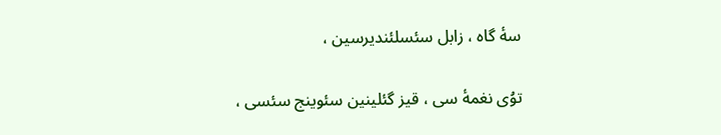سۀ گاه ، زابل سئسلئندیرسین ،

توُی نغمۀ سی ، قیز گئلینین سئوینج سئسی ،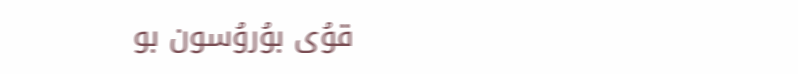قوُی بوُروُسون بو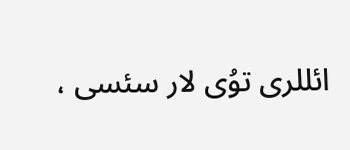ائللری توُی لار سئسی ،